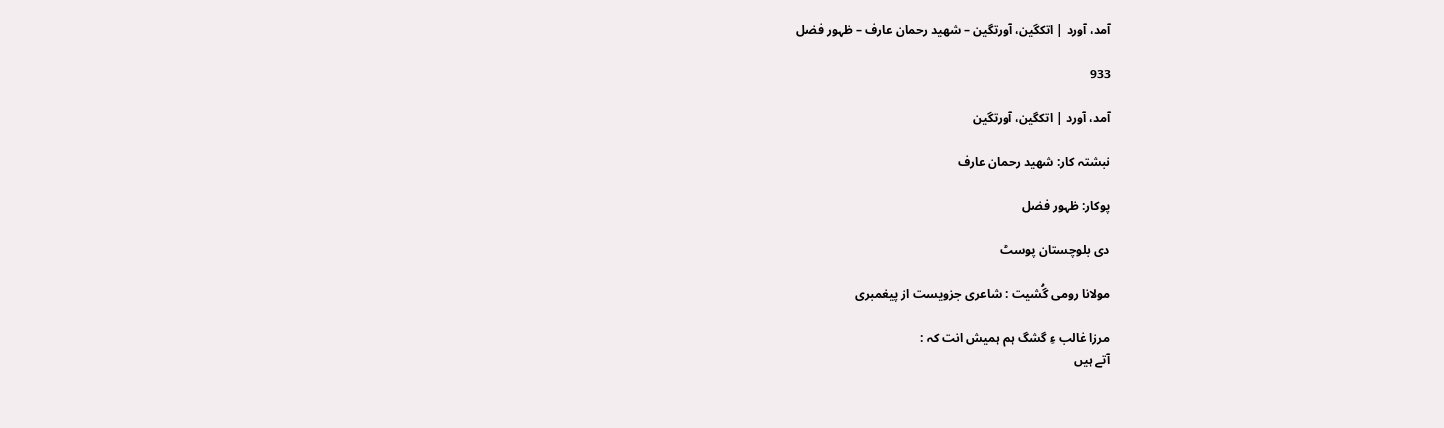آمد، آورد | اتکگین، آورتگین – شھید رحمان عارف – ظہور فضل

933

آمد، آورد | اتکگین، آورتگین

نبشتہ کار: شھید رحمان عارف

پوکار: ظہور فضل

دی بلوچستان پوسٹ

مولانا رومی گُشیت : شاعری جزویست از پیغمبری

مرزا غالب ءِ گشگ ہم ہمیش انت کہ :
آتے ہیں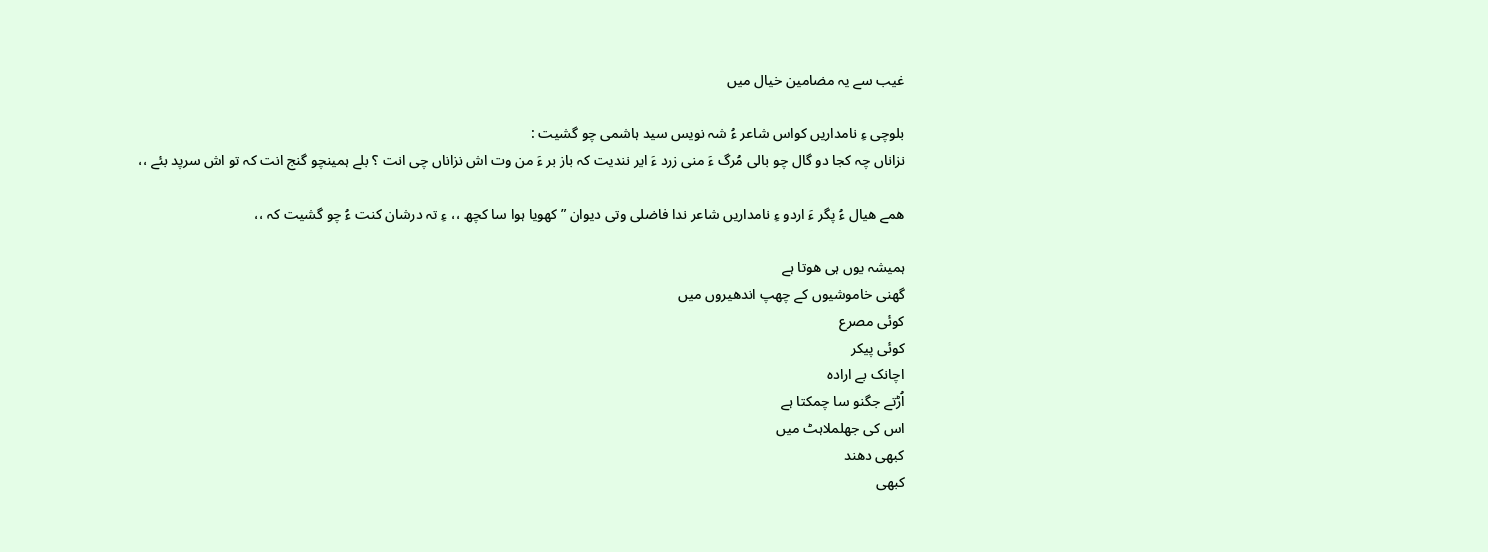غیب سے یہ مضامین خیال میں

بلوچی ءِ نامداریں کواس شاعر ءُ شہ نویس سید ہاشمی چو گشیت :
نزاناں چہ کجا دو گال چو بالی مُرگ ءَ منی زرد ءَ ایر نندیت کہ باز بر ءَ من وت اش نزاناں چی انت ؟ بلے ہمینچو گنج انت کہ تو اش سرپد بئے ،،

ھمے ھیال ءُ پگر ءَ اردو ءِ نامداریں شاعر ندا فاضلی وتی دیوان ” کھویا ہوا سا کچھ ،، ءِ تہ درشان کنت ءُ چو گشیت کہ ،،

ہمیشہ یوں ہی ھوتا ہے
گھنی خاموشیوں کے چھپ اندھیروں میں
کوئی مصرع
کوئی پیکر
اچانک بے ارادہ
اُڑتے جگنو سا چمکتا ہے
اس کی جھلملاہٹ میں
کبھی دھند
کبھی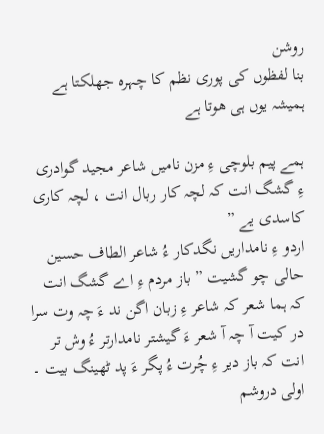روشن
بنا لفظوں کی پوری نظم کا چہرہ جھلکتا ہے
ہمیشہ یوں ہی ھوتا ہے

ہمے پیم بلوچی ءِ مزن نامیں شاعر مجید گوادری ءِ گشگ انت کہ لچہ کار ربال انت ، لچہ کاری کاسدی یے ”
اردو ءِ نامداریں نگدکار ءُ شاعر الطاف حسین حالی چو گشیت ” باز مردم ءِ اے گشگ انت کہ ہما شعر کہ شاعر ءِ زبان اگن ند ءَ چہ وت سرا در کیت آ چہ آ شعر ءَ گیشتر نامدارتر ءُ وش تر انت کہ باز دیر ءِ چُرت ءُ پگر ءَ پد ٹھینگ بیت ۔ اولی دروشم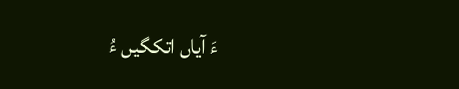ءَ آیاں اتکگیں ءُ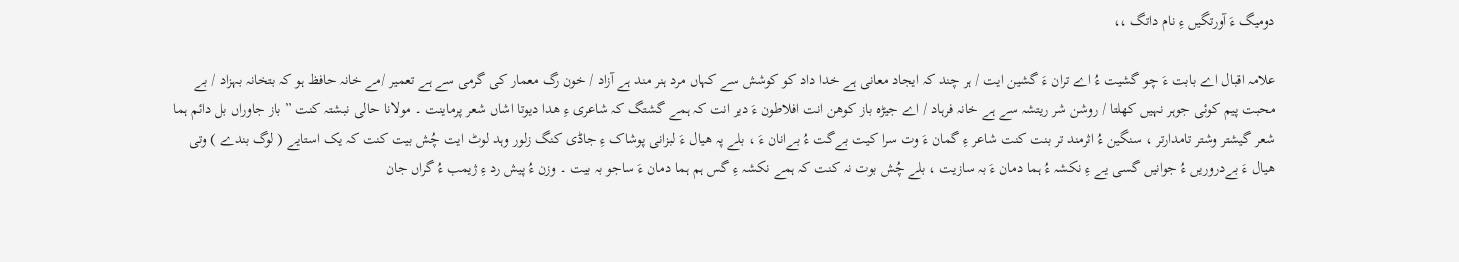دومیگ ءَ آورتگیں ءِ نام داتگ ،،

علامہ اقبال اے بابت ءَ چو گشیت ءُ اے تران ءَ گشین ایت / ہر چند کہ ایجاد معانی ہے خدا داد کو کوشش سے کہاں مرد ہنر مند ہے آزاد / خون رگ معمار کی گرمی سے ہے تعمیر /مے خانہ حافظ ہو کہ بتخانہ بہزاد / بے محبت پیم کوئی جوہر نہیں کھلتا / روشن شر ریتشہ سے ہے خانہ فرہاد / اے جیڑہ باز کوھن انت افلاطون ءَ دیر انت کہ ہمے گشتگ کہ شاعری ءِ ھدا دیوتا اشاں شعر پرماینت ۔ مولانا حالی نبشتہ کنت ” باز جاوراں بل دائم ہما شعر گیشتر وشتر تامدارتر ، سنگین ءُ اثرمند تر بنت کنت شاعر ءِ گمان ءَ وت سرا کیت بےگت ءُ بےانان ءَ ، بلے پہ ھیال ءَ لبزانی پوشاک ءِ جاڈی کنگ زلور وہد لوٹ ایت چُش بیت کنت کہ یک استایے ( لوگ بندے ) وتی ھیال ءَ بےدروریں ءُ جوانیں گسی یے ءِ نکشہ ءُ ہما دمان ءَ بہ سازیت ، بلے چُش بوت نہ کنت کہ ہمے نکشہ ءِ گس ہم ہما دمان ءَ ساجو بہ بیت ۔ وزن ءُ پیش رد ءِ ژیمب ءُ گراں جان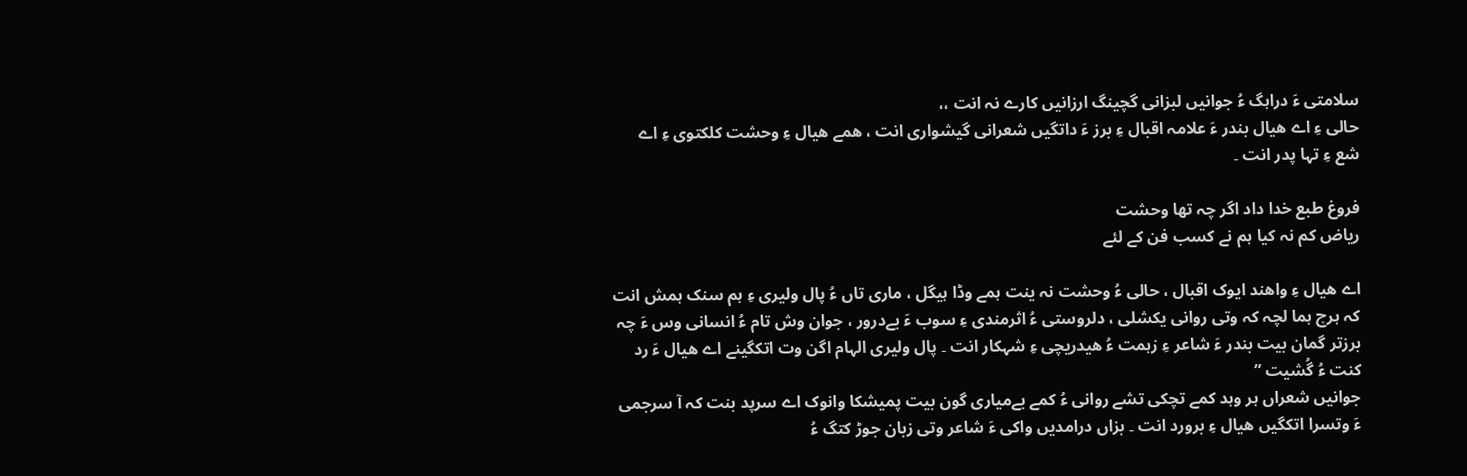سلامتی ءَ دراہگ ءُ جوانیں لبزانی گچینگ ارزانیں کارے نہ انت ،،
حالی ءِ اے ھیال بندر ءَ علامہ اقبال ءِ برز ءَ داتگیں شعرانی گیشواری انت ، ھمے ھیال ءِ وحشت کلکتوی ءِ اے شع ءِ تہا پدر انت ۔

فروغ طبع خدا داد اگر چہ تھا وحشت
ریاض کم نہ کیا ہم نے کسب فن کے لئے

اے ھیال ءِ واھند ایوک اقبال ، حالی ءُ وحشت نہ ینت ہمے وڈا ہیگل ، ماری تاں ءُ پال ولیری ءِ ہم سنک ہمش انت کہ ہرچ ہما لچہ کہ وتی روانی یکشلی ، دلروستی ءُ اثرمندی ءِ سوب ءَ بےدرور ، جوان وش تام ءُ انسانی وس ءَ چہ برزتر گمان بیت بندر ءَ شاعر ءِ زہمت ءُ ھیدریچی ءِ شہکار انت ۔ پال ولیری الہام اگن وت اتکگینے اے ھیال ءَ رد کنت ءُ گُشیت ”
جوانیں شعراں ہر وہد کمے تچکی تشے روانی ءُ کمے بےمیاری گون بیت پمیشکا وانوک اے سرپد بنت کہ آ سرجمی ءَ وتسرا اتکگیں ھیال ءِ برورد انت ۔ بزاں درامدیں واکی ءَ شاعر وتی زبان جوڑ کتگ ءُ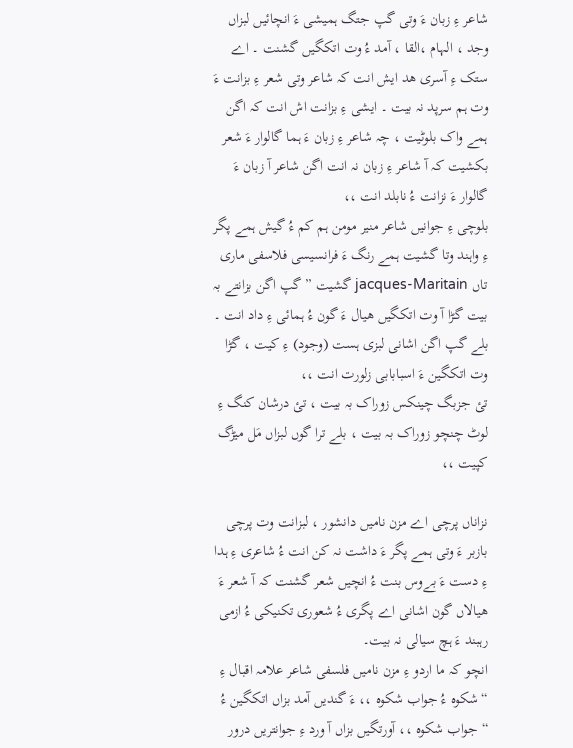شاعر ءِ زبان ءَ وتی گپ جتگ ہمیشی ءَ انچائیں لبزاں وجد ، الہام ،القا ، آمد ءُ وت اتکگیں گشنت ۔ اے ستک ءِ آسری ھد ایش انت کہ شاعر وتی شعر ءِ بزانت ءَ وت ہم سرپد نہ بیت ۔ ایشی ءِ بزانت اش انت کہ اگن ہمے واک بلوٹیت ، چہ شاعر ءِ زبان ءَ ہما گالوار ءَ شعر بکشیت کہ آ شاعر ءِ زبان نہ انت اگن شاعر آ زبان ءَ گالوار ءَ نزانت ءُ نابلد انت ،،
بلوچی ءِ جوانیں شاعر منیر مومن ہم کم ءُ گیش ہمے پگر ءِ واہند وتا گشیت ہمے رنگ ءَ فرانسیسی فلاسفی ماری تاں jacques-Maritain گشیت ” گپ اگن بزانتے بہ بیت گڑا آ وت اتکگیں ھیال ءَ گون ءُ ہمائی ءِ داد انت ۔ بلے گپ اگن اشانی لبزی ہست (وجود) ءِ کیت ، گڑا وت اتکگین ءَ اسبابابی زلورت انت ،،
تئ جزبگ چینکس زوراک بہ بیت ، تئ درشان کنگ ءِ لوٹ چنچو زوراک بہ بیت ، بلے ترا گوں لبزاں مَل میڑگ کپیت ،،

نزاناں پرچی اے مزن نامیں دانشور ، لبزانت وت پرچی بازبر ءَ وتی ہمے پگر ءَ داشت نہ کن انت ءُ شاعری ءِ ہدا ءِ دست ءَ بےوس بنت ءُ انچیں شعر گشنت کہ آ شعر ءَ ھیالاں گون اشانی اے پگری ءُ شعوری تکنیکی ءُ ازمی رہبند ءَ ہچ سیالی نہ بیت۔
انچو کہ ما اردو ءِ مزن نامیں فلسفی شاعر علامہ اقبال ءِ “شکوہ ءُ جواب شکوہ ،، ءَ گندیں آمد بزاں اتکگین ءُ “جواب شکوہ ،، آورتگیں بزاں آ ورد ءِ جوانتریں درور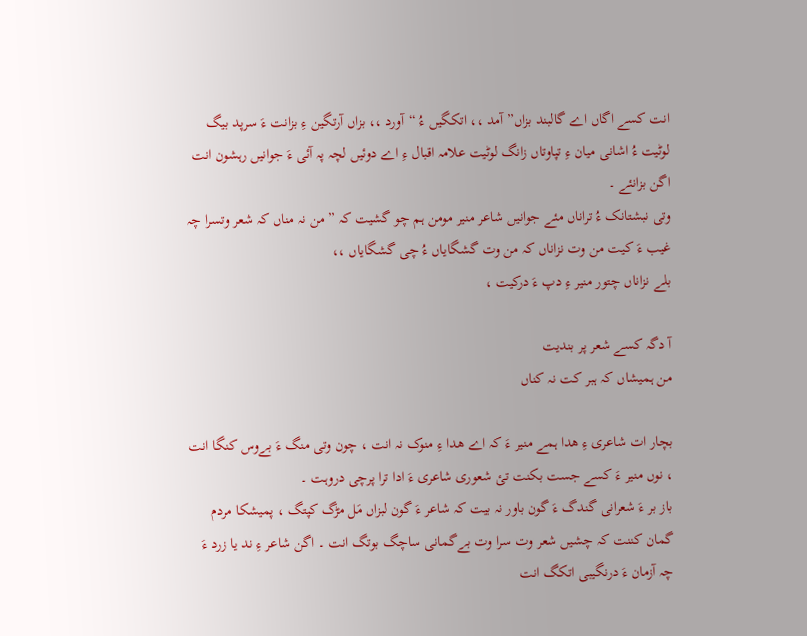انت کسے اگاں اے گالبند بزاں” آمد ،، اتکگیں ءُ “آورد ،، بزاں آرتگین ءِ بزانت ءَ سرپد بیگ لوٹیت ءُ اشانی میان ءِ تپاوتاں زانگ لوٹیت علامہ اقبال ءِ اے دوئیں لچہ پہ آئی ءَ جوانیں رہشون انت اگن بزانئے ۔
وتی نبشتانک ءُ تراناں مئے جوانیں شاعر منیر مومن ہم چو گشیت کہ ” من نہ مناں کہ شعر وتسرا چہ غیب ءَ کیت من وت نزاناں کہ من وت گشگایاں ءُ چی گشگایاں ،،
بلے نزاناں چتور منیر ءِ دپ ءَ درکیت ،

آ دگہ کسے شعر پر بندیت
من ہمیشاں کہ ہبر کت نہ کناں

بچار ات شاعری ءِ ھدا ہمے منیر ءَ کہ اے ھدا ءِ منوک نہ انت ، چون وتی منگ ءَ بےوس کنگا انت ، نوں منیر ءَ کسے جست بکنت تئ شعوری شاعری ءَ ادا ترا پرچی دروہت ۔
باز بر ءَ شعرانی گندگ ءَ گون باور نہ بیت کہ شاعر ءَ گون لبزاں مَل مڑگ کپتگ ، پمیشکا مردم گمان کننت کہ چشیں شعر وت سرا وت بےگمانی ساچگ بوتگ انت ۔ اگن شاعر ءِ ند یا زرد ءَ چہ آزمان ءَ درنگیبی اتکگ انت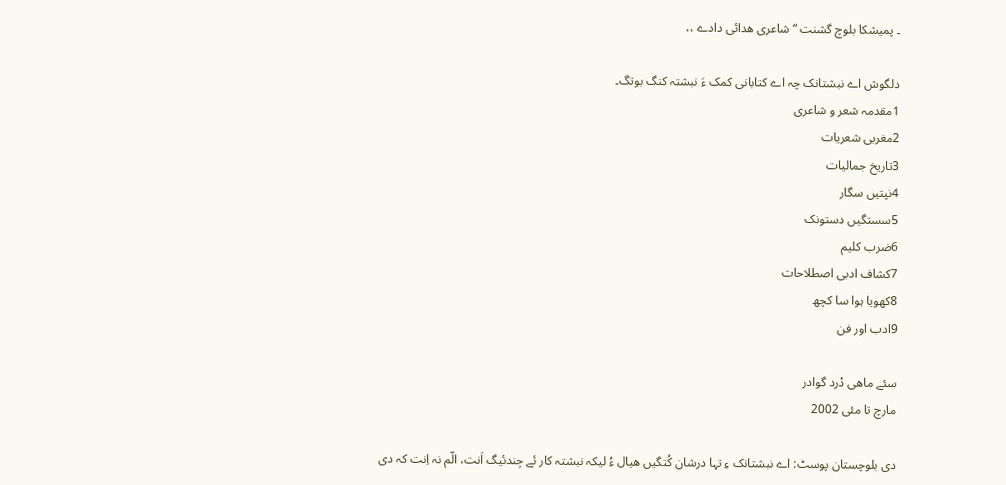۔ پمیشکا بلوچ گشنت “شاعری ھدائی دادے ،،

دلگوش اے نبشتانک چہ اے کتابانی کمک ءَ نبشتہ کنگ بوتگ۔
1مقدمہ شعر و شاعری
2مغربی شعریات
3تاریخ جمالیات
4نپتیں سگار
5سستگیں دستونک
6ضرب کلیم
7کشاف ادبی اصطلاحات
8کھویا ہوا سا کچھ
9ادب اور فن

سئے ماھی دْرد گوادر
مارچ تا مئی 2002

دی بلوچستان پوسٹ: اے نبشتانک ءِ تہا درشان کُتگیں ھیال ءُ لیکہ نبشتہ کار ئے جِندئیگ اَنت، الّم نہ اِنت کہ دی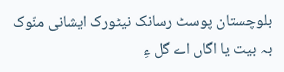بلوچستان پوسٹ رسانک نیٹورک ایشانی منّوک بہ بیت یا اگاں اے گل ءِ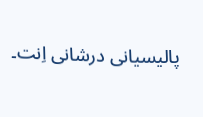پالیسیانی درشانی اِنت۔